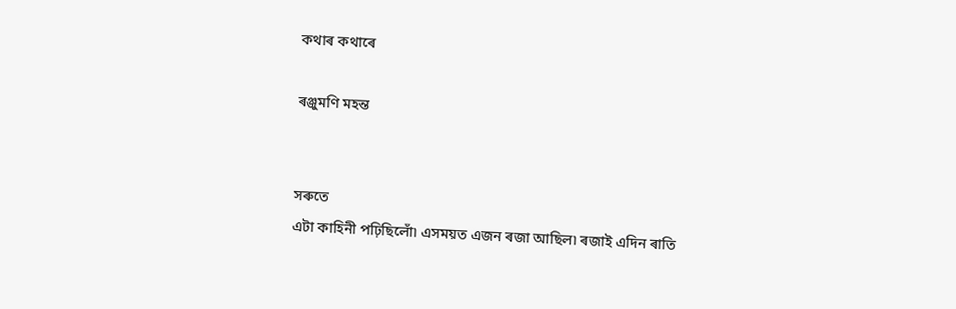কথাৰ কথাৰে

ৰঞ্জুমণি মহন্ত


সৰুতে
এটা কাহিনী পঢ়িছিলোঁ৷ এসময়ত এজন ৰজা আছিল৷ ৰজাই এদিন ৰাতি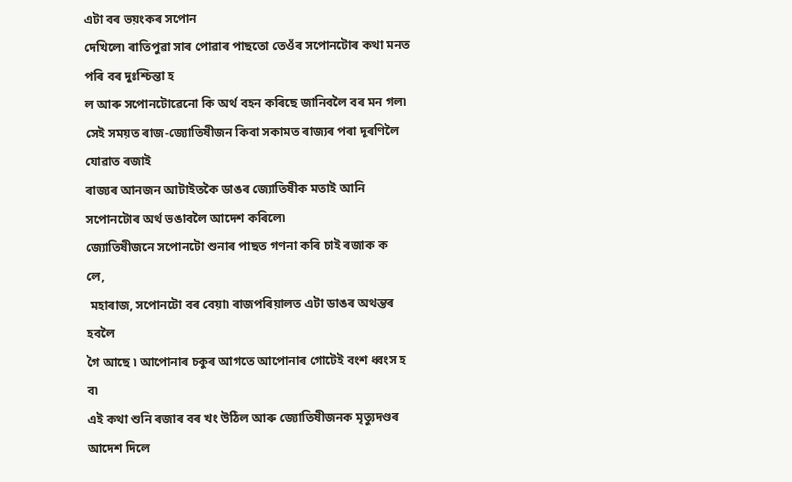এটা বৰ ভয়ংকৰ সপোন
দেখিলে৷ ৰাতিপুৱা সাৰ পোৱাৰ পাছতো তেওঁৰ সপোনটোৰ কথা মনত পৰি বৰ দুঃশ্চিন্তা হ
ল আৰু সপোনটোৱেনো কি অৰ্থ বহন কৰিছে জানিবলৈ বৰ মন গল৷ সেই সময়ত ৰাজ-জ্যোতিষীজন কিবা সকামত ৰাজ্যৰ পৰা দূৰণিলৈ যোৱাত ৰজাই
ৰাজ্যৰ আনজন আটাইতকৈ ডাঙৰ জ্যোতিষীক মতাই আনি সপোনটোৰ অৰ্থ ভঙাবলৈ আদেশ কৰিলে৷
জ্যোতিষীজনে সপোনটো শুনাৰ পাছত গণনা কৰি চাই ৰজাক ক
লে,
 মহাৰাজ, সপোনটো বৰ বেয়া৷ ৰাজপৰিয়ালত এটা ডাঙৰ অথন্তৰ হবলৈ
গৈ আছে ৷ আপোনাৰ চকুৰ আগতে আপোনাৰ গোটেই বংশ ধ্বংস হ
ব৷
এই কথা শুনি ৰজাৰ বৰ খং উঠিল আৰু জ্যোতিষীজনক মৃত্যুদণ্ডৰ আদেশ দিলে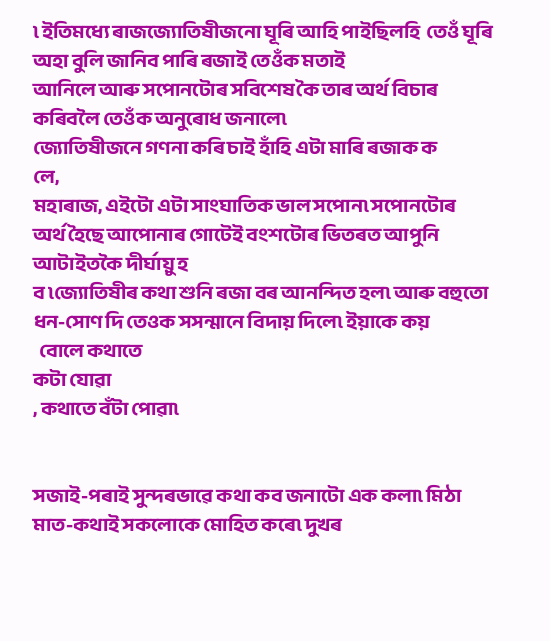৷ ইতিমধ্যে ৰাজজ্যোতিষীজনো ঘূৰি আহি পাইছিলহি  তেওঁ ঘূৰি অহা বুলি জানিব পাৰি ৰজাই তেওঁক মতাই
আনিলে আৰু সপোনটোৰ সবিশেষ কৈ তাৰ অৰ্থ বিচাৰ কৰিবলৈ তেওঁক অনুৰোধ জনালে৷
জ্যোতিষীজনে গণনা কৰি চাই হাঁহি এটা মাৰি ৰজাক ক
লে,
মহাৰাজ, এইটো এটা সাংঘাতিক ভাল সপোন৷ সপোনটোৰ
অৰ্থ হৈছে আপোনাৰ গোটেই বংশটোৰ ভিতৰত আপুনি আটাইতকৈ দীৰ্ঘায়ু হ
ব ৷জ্যোতিষীৰ কথা শুনি ৰজা বৰ আনন্দিত হল৷ আৰু বহুতো ধন-সোণ দি তেওক সসন্মানে বিদায় দিলে৷ ইয়াকে কয়
  বোলে কথাতে
কটা যোৱা
, কথাতে বঁটা পোৱা৷


সজাই-পৰাই সুন্দৰভাৱে কথা কব জনাটো এক কলা৷ মিঠা
মাত-কথাই সকলোকে মোহিত কৰে৷ দুখৰ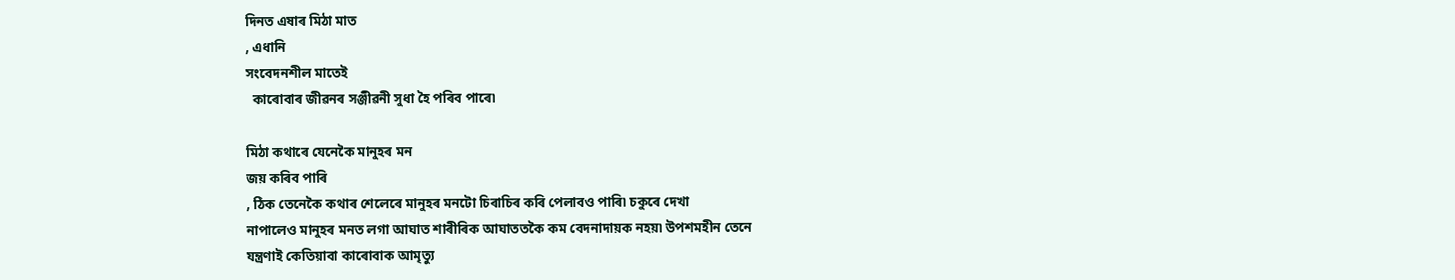দিনত এষাৰ মিঠা মাত
, এধানি
সংবেদনশীল মাতেই
  কাৰোবাৰ জীৱনৰ সঞ্জীৱনী সুধা হৈ পৰিব পাৰে৷

মিঠা কথাৰে যেনেকৈ মানুহৰ মন
জয় কৰিব পাৰি
, ঠিক তেনেকৈ কথাৰ শেলেৰে মানুহৰ মনটো চিৰাচিৰ কৰি পেলাবও পাৰি৷ চকুৰে দেখা
নাপালেও মানুহৰ মনত লগা আঘাত শাৰীৰিক আঘাততকৈ কম বেদনাদায়ক নহয়৷ উপশমহীন তেনে
যন্ত্ৰণাই কেতিয়াবা কাৰোবাক আমৃত্যু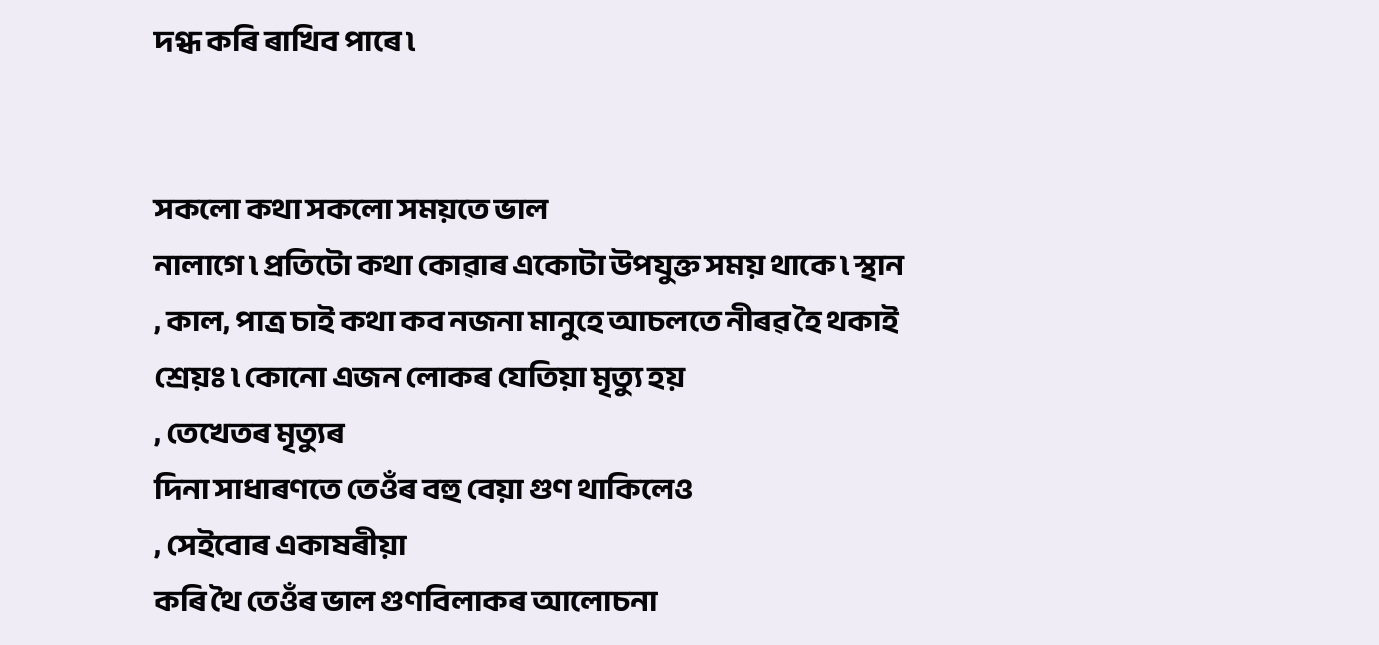দগ্ধ কৰি ৰাখিব পাৰে ৷


সকলো কথা সকলো সময়তে ভাল
নালাগে ৷ প্ৰতিটো কথা কোৱাৰ একোটা উপযুক্ত সময় থাকে ৷ স্থান
, কাল, পাত্ৰ চাই কথা কব নজনা মানুহে আচলতে নীৰৱ হৈ থকাই
শ্ৰেয়ঃ ৷ কোনো এজন লোকৰ যেতিয়া মৃত্যু হয়
, তেখেতৰ মৃত্যুৰ
দিনা সাধাৰণতে তেওঁৰ বহু বেয়া গুণ থাকিলেও
, সেইবোৰ একাষৰীয়া
কৰি থৈ তেওঁৰ ভাল গুণবিলাকৰ আলোচনা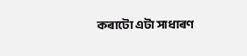কৰাটো এটা সাধাৰণ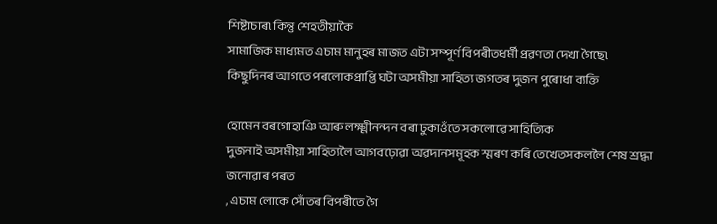শিষ্টাচাৰ৷ কিন্তু শেহতীয়াকৈ
সামাজিক মাধ্যমত এচাম মানুহৰ মাজত এটা সম্পূৰ্ণ বিপৰীতধৰ্মী প্ৰৱণতা দেখা গৈছে৷
কিছুদিনৰ আগতে পৰলোকপ্ৰাপ্তি ঘটা অসমীয়া সাহিত্য জগতৰ দুজন পুৰোধা ব্যক্তি

হোমেন বৰগোহাঞি আৰু লক্ষ্মীনন্দন বৰা ঢুকাওঁতে সকলোৱে সাহিত্যিক
দুজনাই অসমীয়া সাহিত্যলৈ আগবঢ়োৱা অৱদানসমূহক স্মৰণ কৰি তেখেতসকললৈ শেষ শ্ৰদ্ধা
জনোৱাৰ পৰত
, এচাম লোকে সোঁতৰ বিপৰীতে গৈ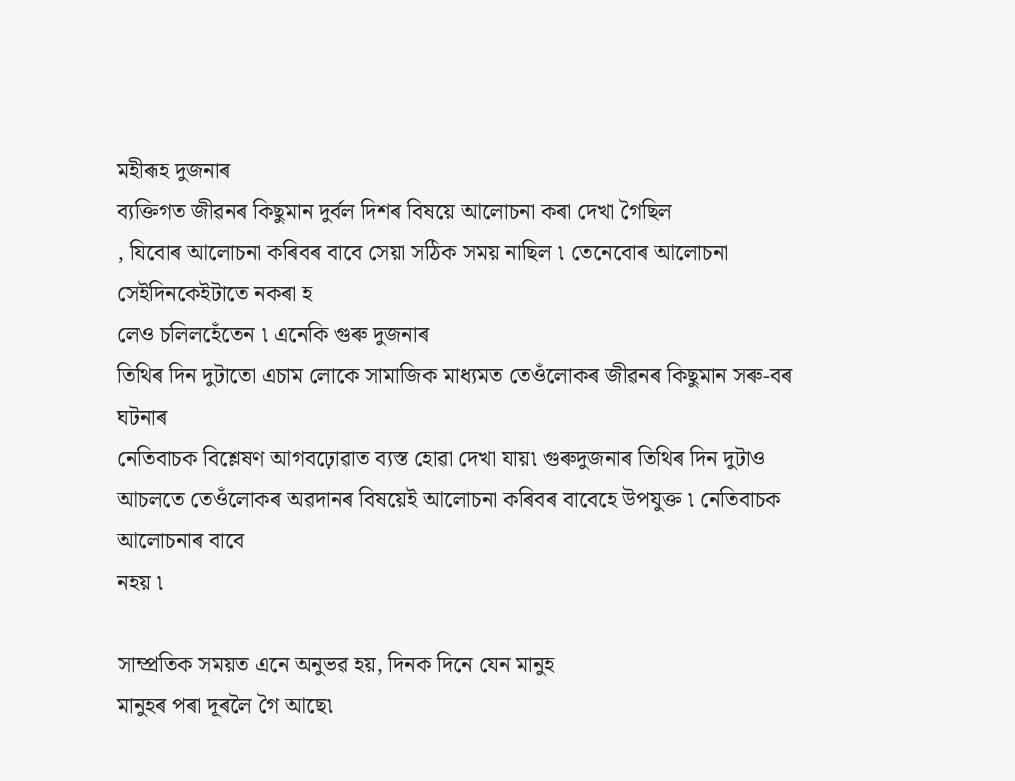মহীৰূহ দুজনাৰ
ব্যক্তিগত জীৱনৰ কিছুমান দুৰ্বল দিশৰ বিষয়ে আলোচনা কৰা দেখা গৈছিল
, যিবোৰ আলোচনা কৰিবৰ বাবে সেয়া সঠিক সময় নাছিল ৷ তেনেবোৰ আলোচনা
সেইদিনকেইটাতে নকৰা হ
লেও চলিলহেঁতেন ৷ এনেকি গুৰু দুজনাৰ
তিথিৰ দিন দুটাতো এচাম লোকে সামাজিক মাধ্যমত তেওঁলোকৰ জীৱনৰ কিছুমান সৰু-বৰ ঘটনাৰ
নেতিবাচক বিশ্লেষণ আগবঢ়োৱাত ব্যস্ত হোৱা দেখা যায়৷ গুৰুদুজনাৰ তিথিৰ দিন দুটাও
আচলতে তেওঁলোকৰ অৱদানৰ বিষয়েই আলোচনা কৰিবৰ বাবেহে উপযুক্ত ৷ নেতিবাচক আলোচনাৰ বাবে
নহয় ৷

সাম্প্ৰতিক সময়ত এনে অনুভৱ হয়, দিনক দিনে যেন মানুহ
মানুহৰ পৰা দূৰলৈ গৈ আছে৷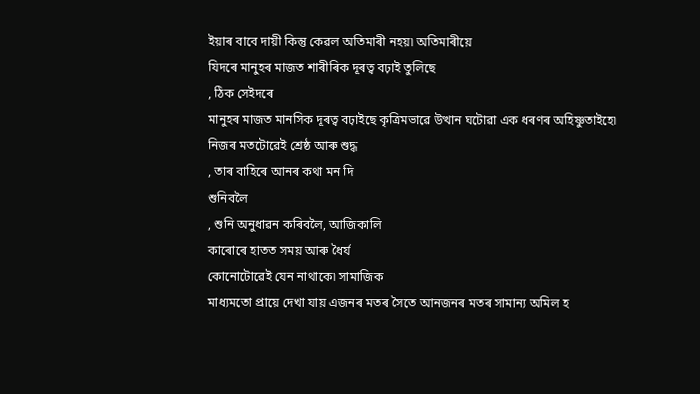ইয়াৰ বাবে দায়ী কিন্তু কেৱল অতিমাৰী নহয়৷ অতিমাৰীয়ে
যিদৰে মানুহৰ মাজত শাৰীৰিক দূৰত্ব বঢ়াই তুলিছে
, ঠিক সেইদৰে
মানুহৰ মাজত মানসিক দূৰত্ব বঢ়াইছে কৃত্ৰিমভাৱে উত্থান ঘটোৱা এক ধৰণৰ অহিষ্ণুতাইহে৷
নিজৰ মতটোৱেই শ্ৰেষ্ঠ আৰু শুদ্ধ
, তাৰ বাহিৰে আনৰ কথা মন দি
শুনিবলৈ
, শুনি অনুধাৱন কৰিবলৈ, আজিকালি
কাৰোৰে হাতত সময় আৰু ধৈৰ্য
কোনোটোৱেই যেন নাথাকে৷ সামাজিক
মাধ্যমতো প্ৰায়ে দেখা যায় এজনৰ মতৰ সৈতে আনজনৰ মতৰ সামান্য অমিল হ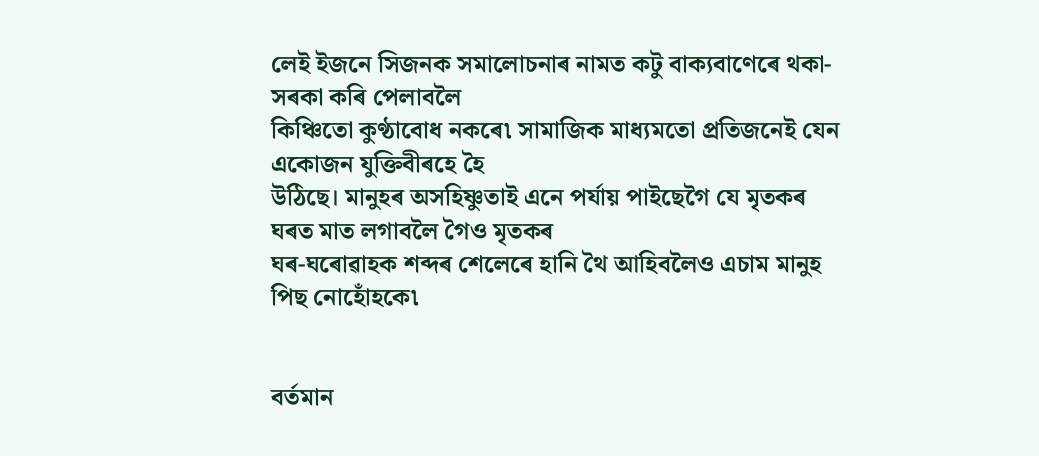লেই ইজনে সিজনক সমালোচনাৰ নামত কটু বাক্যবাণেৰে থকা-সৰকা কৰি পেলাবলৈ
কিঞ্চিতো কুণ্ঠাবোধ নকৰে৷ সামাজিক মাধ্যমতো প্ৰতিজনেই যেন একোজন যুক্তিবীৰহে হৈ
উঠিছে। মানুহৰ অসহিষ্ণুতাই এনে পৰ্যায় পাইছেগৈ যে মৃতকৰ ঘৰত মাত লগাবলৈ গৈও মৃতকৰ
ঘৰ-ঘৰোৱাহক শব্দৰ শেলেৰে হানি থৈ আহিবলৈও এচাম মানুহ পিছ নোহোঁহকে৷


বৰ্তমান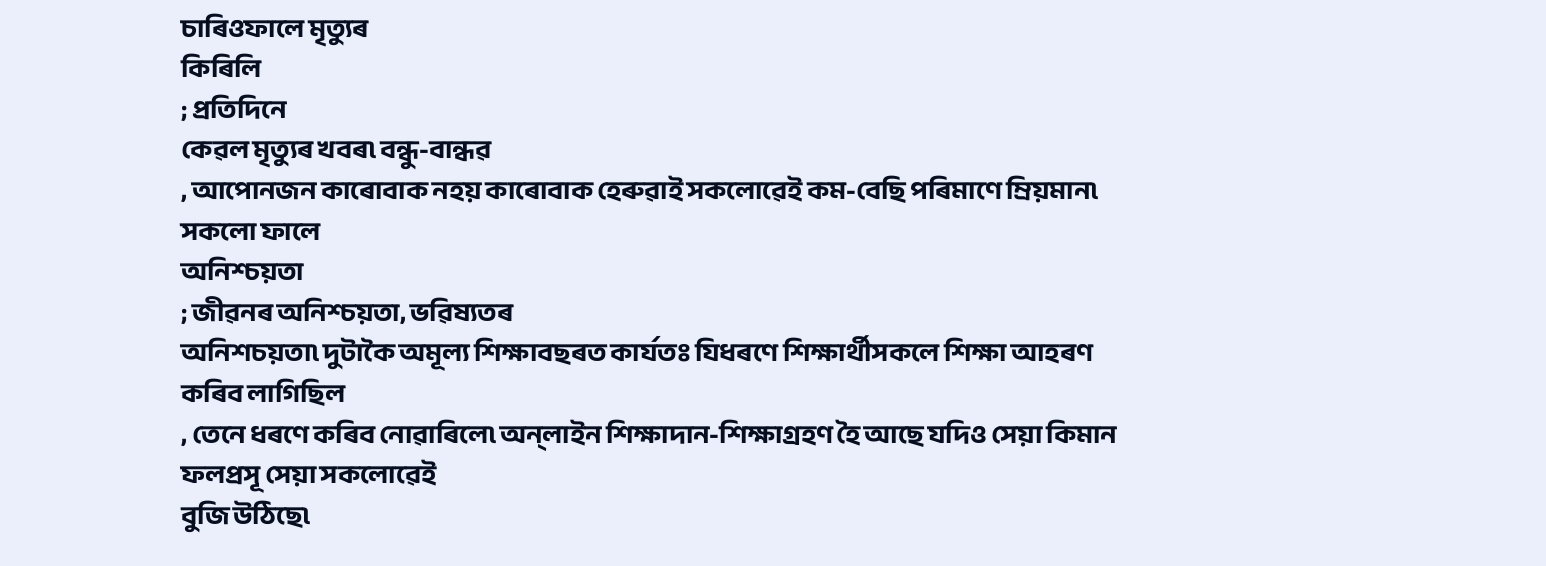চাৰিওফালে মৃত্যুৰ
কিৰিলি
; প্ৰতিদিনে
কেৱল মৃত্যুৰ খবৰ৷ বন্ধু-বান্ধৱ
, আপোনজন কাৰোবাক নহয় কাৰোবাক হেৰুৱাই সকলোৱেই কম-বেছি পৰিমাণে ম্ৰিয়মান৷ সকলো ফালে
অনিশ্চয়তা
; জীৱনৰ অনিশ্চয়তা, ভৱিষ্যতৰ
অনিশচয়তা৷ দুটাকৈ অমূল্য শিক্ষাবছৰত কাৰ্যতঃ যিধৰণে শিক্ষাৰ্থীসকলে শিক্ষা আহৰণ
কৰিব লাগিছিল
, তেনে ধৰণে কৰিব নোৱাৰিলে৷ অন্‌লাইন শিক্ষাদান-শিক্ষাগ্ৰহণ হৈ আছে যদিও সেয়া কিমান ফলপ্ৰসূ সেয়া সকলোৱেই
বুজি উঠিছে৷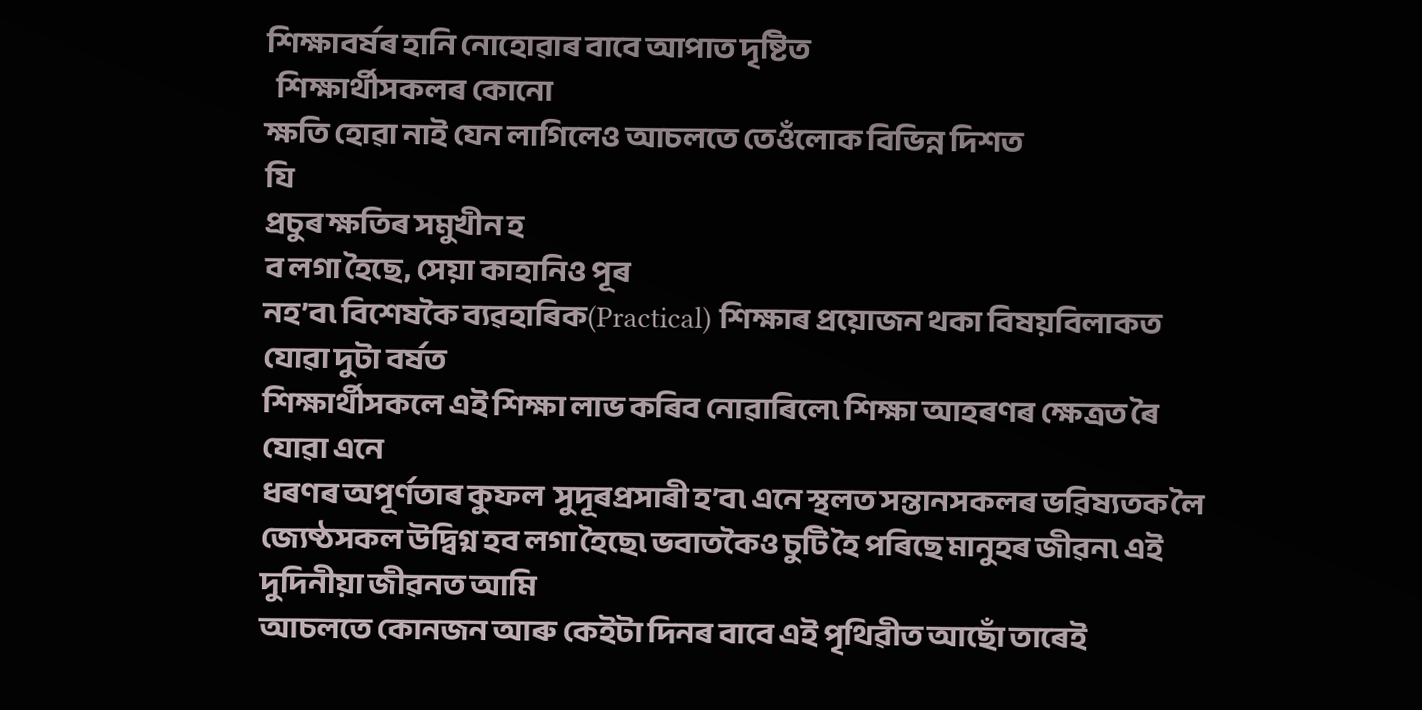শিক্ষাবৰ্ষৰ হানি নোহোৱাৰ বাবে আপাত দৃষ্টিত
  শিক্ষাৰ্থীসকলৰ কোনো
ক্ষতি হোৱা নাই যেন লাগিলেও আচলতে তেওঁলোক বিভিন্ন দিশত
যি
প্ৰচুৰ ক্ষতিৰ সমুখীন হ
ব লগা হৈছে, সেয়া কাহানিও পূৰ
নহ’ব৷ বিশেষকৈ ব্যৱহাৰিক(Practical) শিক্ষাৰ প্ৰয়োজন থকা বিষয়বিলাকত যোৱা দুটা বৰ্ষত
শিক্ষাৰ্থীসকলে এই শিক্ষা লাভ কৰিব নোৱাৰিলে৷ শিক্ষা আহৰণৰ ক্ষেত্ৰত ৰৈ যোৱা এনে
ধৰণৰ অপূৰ্ণতাৰ কুফল  সুদূৰপ্ৰসাৰী হ’ব৷ এনে স্থলত সন্তানসকলৰ ভৱিষ্যতক লৈ জ্যেষ্ঠসকল উদ্বিগ্ন হব লগা হৈছে৷ ভবাতকৈও চুটি হৈ পৰিছে মানুহৰ জীৱন৷ এই দুদিনীয়া জীৱনত আমি
আচলতে কোনজন আৰু কেইটা দিনৰ বাবে এই পৃথিৱীত আছোঁ তাৰেই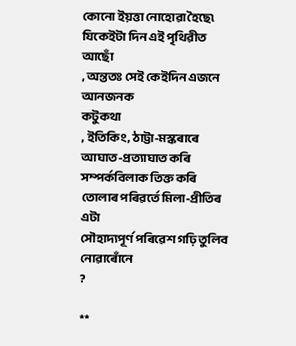কোনো ইয়ত্তা নোহোৱা হৈছে৷
যিকেইটা দিন এই পৃথিৱীত আছোঁ
, অন্ততঃ সেই কেইদিন এজনে আনজনক
কটুকথা
, ইতিকিং, ঠাট্টা-মস্কৰাৰে
আঘাত-প্ৰত্যাঘাত কৰি সম্পৰ্কবিলাক তিক্ত কৰি তোলাৰ পৰিৱৰ্তে মিলা-প্ৰীতিৰ এটা
সৌহাদ্যপূৰ্ণ পৰিৱেশ গঢ়ি তুলিব নোৱাৰোঁনে
?

**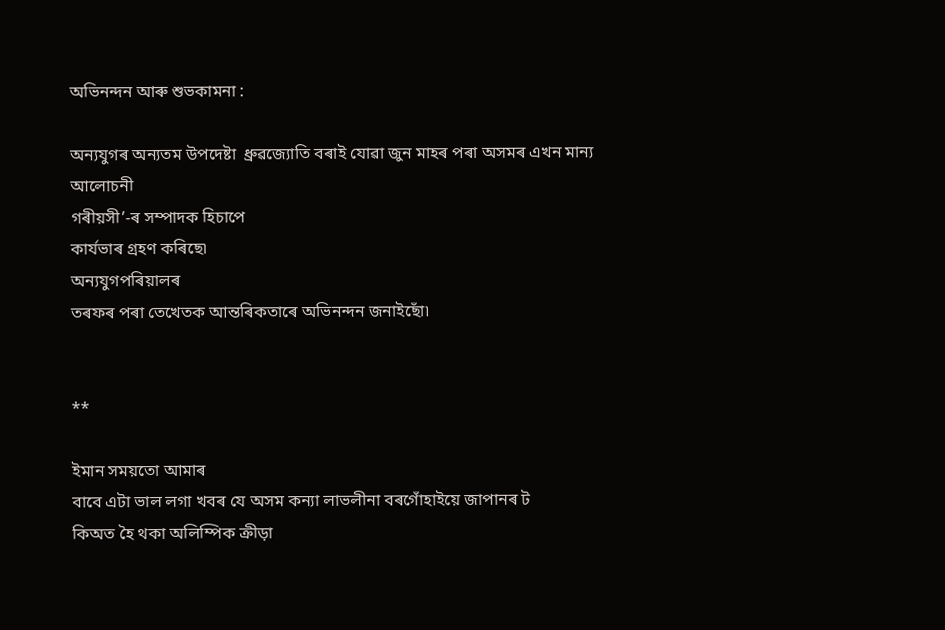অভিনন্দন আৰু শুভকামনা :

অন্যযুগৰ অন্যতম উপদেষ্টা  ধ্ৰুৱজ্যোতি বৰাই যোৱা জুন মাহৰ পৰা অসমৰ এখন মান্য
আলোচনী
গৰীয়সী’-ৰ সম্পাদক হিচাপে
কাৰ্যভাৰ গ্ৰহণ কৰিছে৷
অন্যযুগপৰিয়ালৰ
তৰফৰ পৰা তেখেতক আন্তৰিকতাৰে অভিনন্দন জনাইছোঁ৷


**

ইমান সময়তো আমাৰ
বাবে এটা ভাল লগা খবৰ যে অসম কন্যা লাভলীনা বৰগোঁহাইয়ে জাপানৰ ট
কিঅত হৈ থকা অলিম্পিক ক্ৰীড়া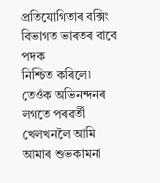প্ৰতিযোগিতাৰ বক্সিং বিভাগত ভাৰতৰ বাবে পদক
নিশ্চিত কৰিলে৷ তেওঁক অভিনন্দনৰ লগতে পৰৱৰ্তী খেলখনলৈ আমি আমাৰ শুভকামনা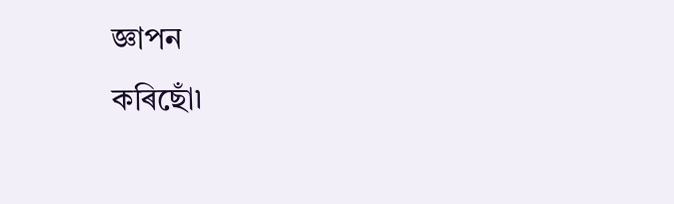জ্ঞাপন
কৰিছোঁ৷